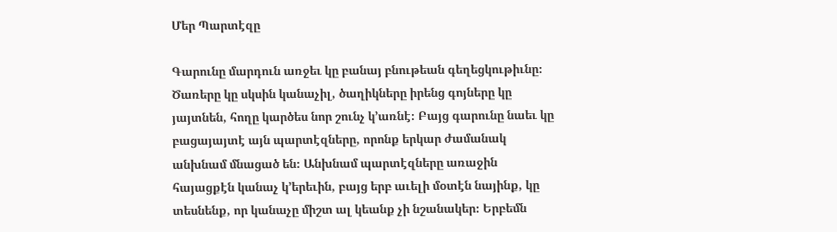Մեր Պարտէզը

Գարունը մարդուն առջեւ կը բանայ բնութեան գեղեցկութիւնը։ Ծառերը կը սկսին կանաչիլ, ծաղիկները իրենց գոյները կը յայտնեն, հողը կարծես նոր շունչ կ’առնէ։ Բայց գարունը նաեւ կը բացայայտէ այն պարտէզները, որոնք երկար ժամանակ անխնամ մնացած են։ Անխնամ պարտէզները առաջին հայացքէն կանաչ կ’երեւին, բայց երբ աւելի մօտէն նայինք, կը տեսնենք, որ կանաչը միշտ ալ կեանք չի նշանակեր։ Երբեմն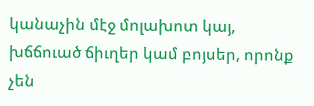կանաչին մէջ մոլախոտ կայ, խճճուած ճիւղեր կամ բոյսեր, որոնք չեն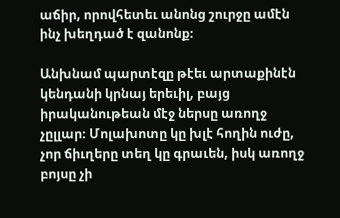աճիր, որովհետեւ անոնց շուրջը ամէն ինչ խեղդած է զանոնք։

Անխնամ պարտէզը թէեւ արտաքինէն կենդանի կրնայ երեւիլ, բայց իրականութեան մէջ ներսը առողջ չըլլար։ Մոլախոտը կը խլէ հողին ուժը, չոր ճիւղերը տեղ կը գրաւեն, իսկ առողջ բոյսը չի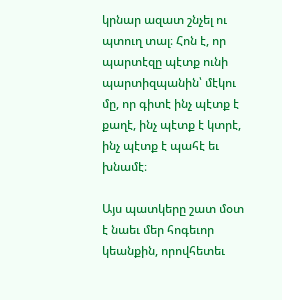կրնար ազատ շնչել ու պտուղ տալ։ Հոն է, որ պարտէզը պէտք ունի պարտիզպանին՝ մէկու մը, որ գիտէ ինչ պէտք է քաղէ, ինչ պէտք է կտրէ, ինչ պէտք է պահէ եւ խնամէ։

Այս պատկերը շատ մօտ է նաեւ մեր հոգեւոր կեանքին, որովհետեւ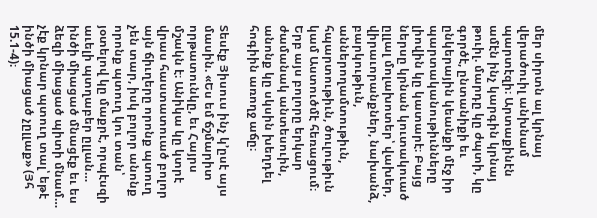մեր սիրտն ալ կրնայ վերածուիլ անխնամ պարտէզի։ Արտաքինէն ամէն ինչ կարգին կրնայ թուիլ. մարդը կը ժպտի, կը գործէ, ընտանիքի եւ ընկերային կեանքի մէջ իր պարտականութիւնները լիովին կը կատարէ։ Բայց ներսը կրնան կուտակուած ըլլալ մոլախոտեր՝ վախեր, վիրաւորանքներ, նախանձ, բարկութիւն, աններողամտութիւն, հպարտութիւն, ծուլութիւն կամ Աստուծմէ հեռացում։ Երբ այս բոլորը երկար ժամանակ անտեսուին, անոնք կը սկսին խեղդել հոգիին առողջ աճը։

Տեսէք Յիսուս ինչ կ’ըսէ այս մասին. «Ես եմ ճշմարիտ որթատունկը, եւ Հայրս մշակն է։ Անիկա կը կտրէ վրաս հաստատուած բոլոր այն ճիւղերը որոնք պտուղ չեն տար, իսկ բոլոր անոնք որոնք պտուղ կու տան՝ յօտելով կը մաքրէ, որպէսզի աւելի պտղաբեր ըլլան… ինծի միացած մնացէք եւ ես ձեզի միացած պիտի մնամ… չէք կրնար պտուղ տալ՝ եթէ ինծի միացած չըլլաք» (Յհ 15.1-4)։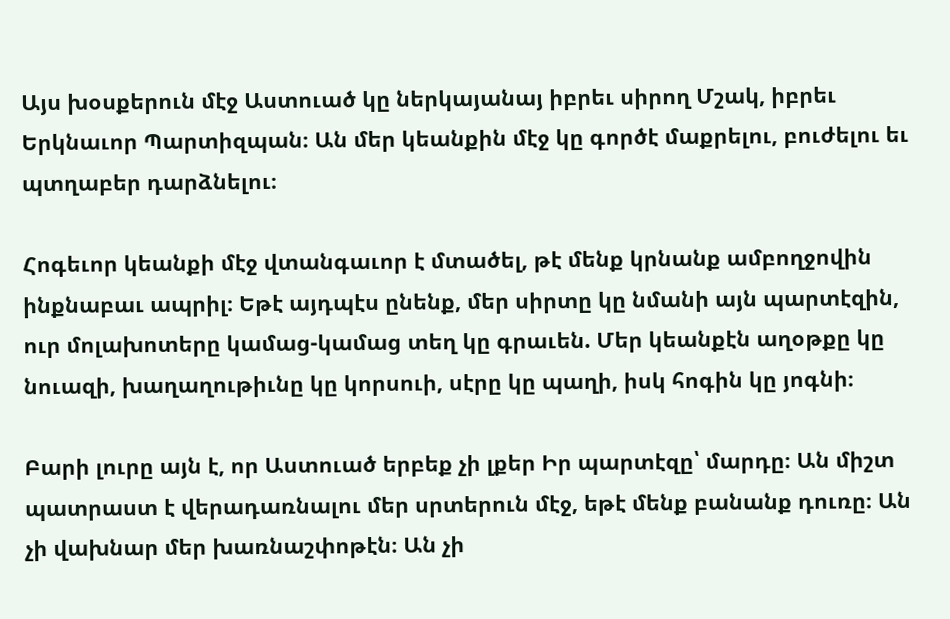Այս խօսքերուն մէջ Աստուած կը ներկայանայ իբրեւ սիրող Մշակ, իբրեւ Երկնաւոր Պարտիզպան։ Ան մեր կեանքին մէջ կը գործէ մաքրելու, բուժելու եւ պտղաբեր դարձնելու։

Հոգեւոր կեանքի մէջ վտանգաւոր է մտածել, թէ մենք կրնանք ամբողջովին ինքնաբաւ ապրիլ։ Եթէ այդպէս ընենք, մեր սիրտը կը նմանի այն պարտէզին, ուր մոլախոտերը կամաց-կամաց տեղ կը գրաւեն. Մեր կեանքէն աղօթքը կը նուազի, խաղաղութիւնը կը կորսուի, սէրը կը պաղի, իսկ հոգին կը յոգնի։

Բարի լուրը այն է, որ Աստուած երբեք չի լքեր Իր պարտէզը՝ մարդը։ Ան միշտ պատրաստ է վերադառնալու մեր սրտերուն մէջ, եթէ մենք բանանք դուռը։ Ան չի վախնար մեր խառնաշփոթէն։ Ան չի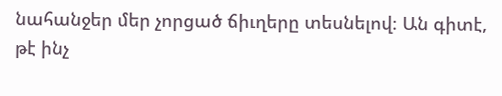նահանջեր մեր չորցած ճիւղերը տեսնելով։ Ան գիտէ, թէ ինչ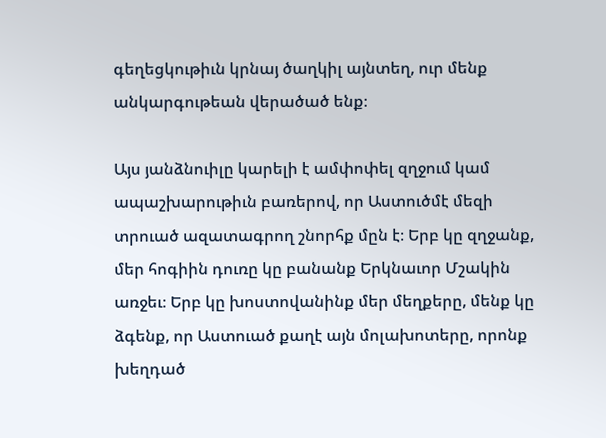գեղեցկութիւն կրնայ ծաղկիլ այնտեղ, ուր մենք անկարգութեան վերածած ենք։

Այս յանձնուիլը կարելի է ամփոփել զղջում կամ ապաշխարութիւն բառերով, որ Աստուծմէ մեզի տրուած ազատագրող շնորհք մըն է։ Երբ կը զղջանք, մեր հոգիին դուռը կը բանանք Երկնաւոր Մշակին առջեւ։ Երբ կը խոստովանինք մեր մեղքերը, մենք կը ձգենք, որ Աստուած քաղէ այն մոլախոտերը, որոնք խեղդած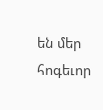են մեր հոգեւոր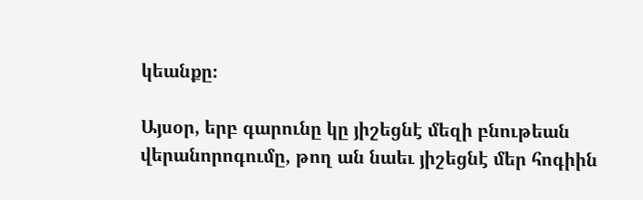կեանքը։

Այսօր, երբ գարունը կը յիշեցնէ մեզի բնութեան վերանորոգումը, թող ան նաեւ յիշեցնէ մեր հոգիին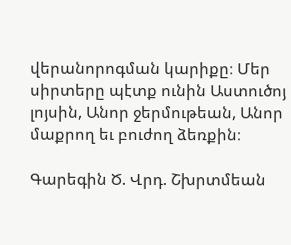վերանորոգման կարիքը։ Մեր սիրտերը պէտք ունին Աստուծոյ լոյսին, Անոր ջերմութեան, Անոր մաքրող եւ բուժող ձեռքին։

Գարեգին Ծ. Վրդ. Շխրտմեան